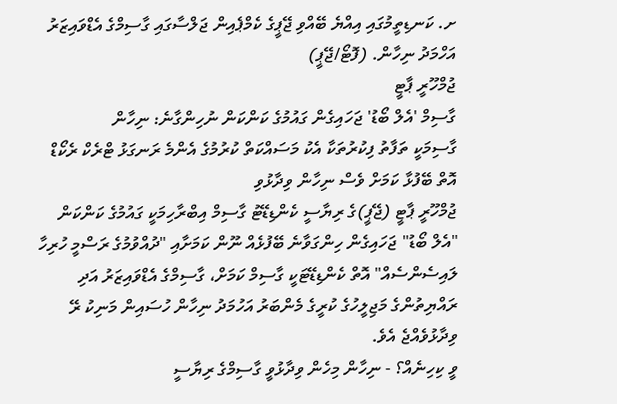ށ. ކަނޑިތީމުގައި އިއްޔެ ބޭއްވި ޖޭޕީގެ ކެމްޕެއިން ޖަލްސާގައި ގާސިމްގެ އެޑްވައިޒަރު އަހްމަދު ނިހާން. (ފޮޓޯ/ޖޭޕީ)
ޖުމްހޫރީ ޕާޓީ
ގާސިމް 'އެލް ބޯޑު' ޖަހައިގެން ގައުމުގެ ކަންކަން ނުހިންގާނެ: ނިހާން
ގާސިމަކީ ތަފާތު ފިކުރުތަކާ އެކު މަސައްކަތް ކުރުމުގެ އެންމެ ރަނގަޅު ޓްރެކް ރެކޯޑް އޮތް ބޭފުޅާ ކަމަށް ވެސް ނިހާން ވިދާޅުވި
ޖުމްހޫރީ ޕާޓީ (ޖޭޕީ)ގެ ރިޔާސީ ކެންޑިޑޭޓު ގާސިމް އިބްރާހިމަކީ ގައުމުގެ ކަންކަން "އެލް ބޯޑު" ޖަހައިގެން ހިންގަވާނެ ބޭފުޅެއް ނޫން ކަމަށާއި "ދުއްވުމުގެ ރަސްމީ ހުރިހާ ލައިސެންސެއް" އޮތް ކެންޑިޑޭޓަކީ ގާސިމް ކަމަށް، ގާސިމްގެ އެޑްވައިޒަރު އަދި ރައްޔިތުންގެ މަޖިލީހުގެ ކުރީގެ މެންބަރު އަހުމަދު ނިހާން ހުސައިން މަނިކު ރޭ ވިދާޅުވެއްޖެ އެވެ.
ވީ ކިހިނެއް؟ - ނިހާން މިހެން ވިދާޅުވީ ގާސިމްގެ ރިޔާސީ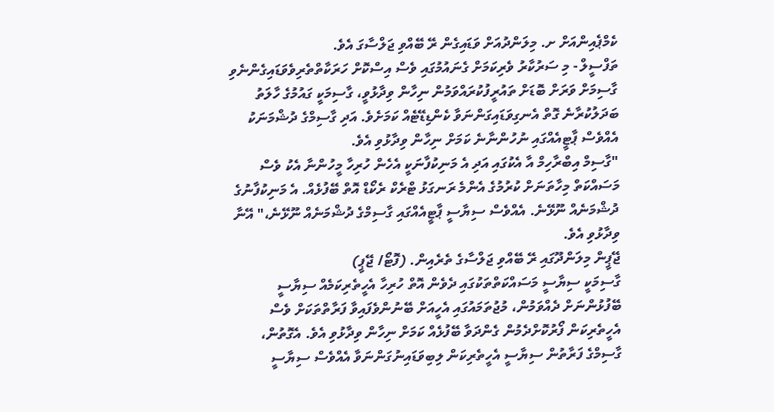ކެމްޕެއިންއަށް ށ. މިލަންދުއަށް ވަޑައިގެން ރޭ ބޭއްވި ޖަލްސާގަ އެވެ.
ތަފްސީލް - މި ސަރުކާރު ވެރިކަމަށް ގެނައުމުގައި ވެސް އިސްކޮށް ހަރަކާތްތެރިވެވަޑައިގެންނެވި ގާސިމަށް ވަރަށް ބޮޑަށް ތައުރީފުކުރައްވަމުން ނިހާން ވިދާޅުވީ، ގާސިމަކީ ގައުމުގެ ހާލަތު ބަދަލުކުރާނެ ގޮތް އެނގިވަޑައިގަންނަވާ ކެންޑިޑޭޓެއް ކަމަށެވެ. އަދި ގާސިމްގެ ދުޝްމަނަކު އެއްވެސް ޕާޓީއެއްގައި ނުހުންނާނެ ކަމަށް ނިހާން ވިދާޅުވި އެވެ.
"ގާސިމް އިބްރާހިމް އާ އެކުގައި އަދި އެ މަނިކުފާނަކީ އެހެން ހުރިހާ މީހުންނާ އެކު ވެސް މަސައްކަތް މިހާތަނަށް ކުރުމުގެ އެންމެ ރަނގަޅު ޓްރެކް ރެކޯޑް އޮތް ބޭފުޅެއް. އެ މަނިކުފާނުގެ ދުޝްމަނެއް ނޫޅޭނެ. އެއްވެސް ސިޔާސީ ޕާޓީއެއްގައި ގާސިމްގެ ދުޝްމަނެއް ނޫޅޭނެ،" އޭނާ ވިދާޅުވި އެވެ.
ޖޭޕީން މިލަންދޫގައި ރޭ ބޭއްވި ޖަލްސާގެ ތެރެއިން. (ފޮޓޯ/ ޖޭޕީ)
ގާސިމަކީ ސިޔާސީ މަސައްކަތްތަކުގައި ދެވެން އޮތް ހުރިހާ އެހީތެރިކަމެއް ސިޔާސީ ބޭފުޅުންނަށް ދެއްވަމުން، މުޖުތަމައުގައި އެހީއަށް ބޭނުންވެފައިވާ ފަރާތްތަކަށް ވެސް އެހީތެރިކަން ފޯރުކޮށްދެމުން ގެންދަވާ ބޭފުޅެއް ކަމަށް ނިހާން ވިދާޅުވި އެވެ. އެގޮތުން، ގާސިމްގެ ފަރާތުން ސިޔާސީ އެހީތެރިކަން ލިބިވަޑައިނުގަންނަވާ އެއްވެސް ސިޔާސީ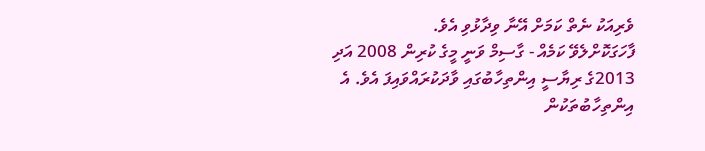ވެރިއަކު ނެތް ކަމަށް އޭނާ ވިދާޅުވި އެވެ.
ފާހަގަކޮށްލެވޭ ކަމެއް - ގާސިމް ވަނީ މީގެ ކުރިން 2008 އަދި 2013ގެ ރިޔާސީ އިންތިހާބުގައި ވާދަކުރައްވައިފަ އެވެ. އެ އިންތިހާބުތަކުން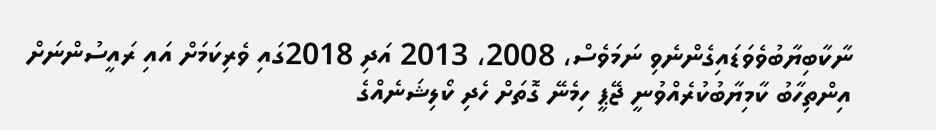ނާކާބިޔާބުވެވަޑައިގެންނެވި ނަމަވެސް، 2008، 2013 އަދި 2018ގައި ވެރިކަމަށް އައި ރައީސުންނަށް އިންތިހާބު ކާމިޔާބުކުރެއްވުނީ ޖޭޕީ ހިމެނޭ ގޮތަށް ހެދި ކޯލިޝަނެއްގެ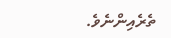ތެރެއިންނެވެ.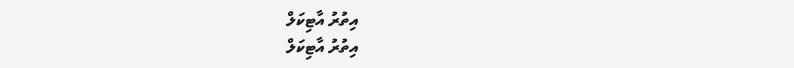އިތުރު އާޓިކަލް
އިތުރު އާޓިކަލް